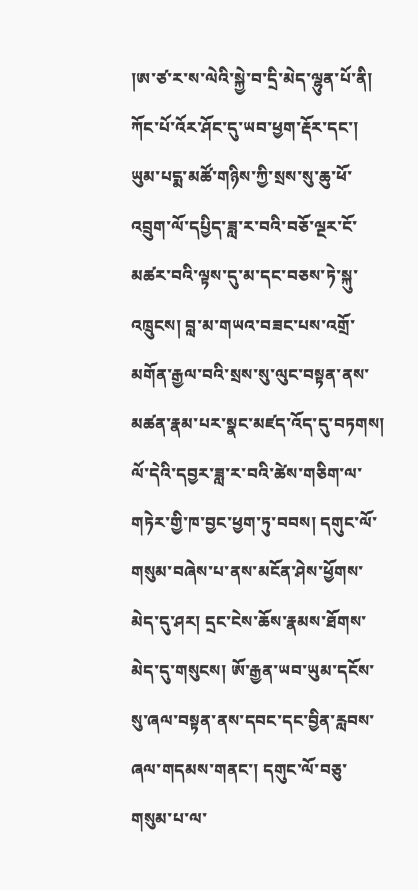།ཨ་ཙ་ར་ས་ལེའི་སྐྱེ་བ་དྲི་མེད་ལྷུན་པོ་ནི། ཀོང་པོ་འོར་ཤོང་དུ་ཡབ་ཕྱག་རྡོར་དང་། ཡུམ་པདྨ་མཚོ་གཉིས་ཀྱི་སྲས་སུ་ཆུ་ཕོ་འབྲུག་ལོ་དཔྱིད་ཟླ་ར་བའི་བཅོ་ལྔར་ངོ་མཚར་བའི་ལྟས་དུ་མ་དང་བཅས་ཏེ་སྐུ་འཁྲུངས། བླ་མ་གཡའ་བཟང་པས་འགྲོ་མགོན་རྒྱལ་བའི་སྲས་སུ་ལུང་བསྟན་ནས་མཚན་རྣམ་པར་སྣང་མཛད་འོད་དུ་བཏགས། ལོ་དེའི་དབྱར་ཟླ་ར་བའི་ཚེས་གཅིག་ལ་གཏེར་གྱི་ཁ་བྱང་ཕྱག་ཏུ་བབས། དགུང་ལོ་གསུམ་བཞེས་པ་ནས་མངོན་ཤེས་ཕྱོགས་མེད་དུ་ཤར། དྲང་ངེས་ཆོས་རྣམས་ཐོགས་མེད་དུ་གསུངས། ཨོ་རྒྱན་ཡབ་ཡུམ་དངོས་སུ་ཞལ་བསྟན་ནས་དབང་དང་བྱིན་རླབས་ཞལ་གདམས་གནང་། དགུང་ལོ་བཅུ་གསུམ་པ་ལ་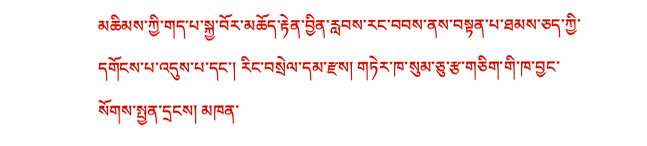མཆིམས་ཀྱི་གད་པ་སྐྱ་བོར་མཆོད་རྟེན་བྱིན་རླབས་རང་བབས་ནས་བསྟན་པ་ཐམས་ཅད་ཀྱི་དགོངས་པ་འདུས་པ་དང་། རིང་བསྲེལ་དམ་རྫས། གཏེར་ཁ་སུམ་ཅུ་རྩ་གཅིག་གི་ཁ་བྱང་སོགས་སྤྱན་དྲངས། མཁན་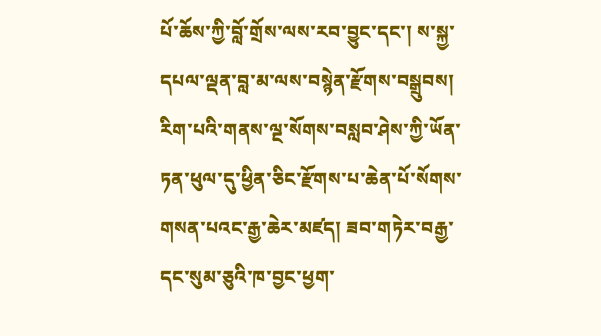པོ་ཆོས་ཀྱི་བློ་གྲོས་ལས་རབ་བྱུང་དང་། ས་སྐྱ་དཔལ་ལྡན་བླ་མ་ལས་བསྙེན་རྫོགས་བསྒྲུབས། རིག་པའི་གནས་ལྔ་སོགས་བསླབ་ཤེས་ཀྱི་ཡོན་ཏན་ཕུལ་དུ་ཕྱིན་ཅིང་རྫོགས་པ་ཆེན་པོ་སོགས་གསན་པའང་རྒྱ་ཆེར་མཛད། ཟབ་གཏེར་བརྒྱ་དང་སུམ་ཅུའི་ཁ་བྱང་ཕྱག་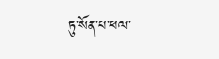ཏུ་སོན་པ་ཕལ་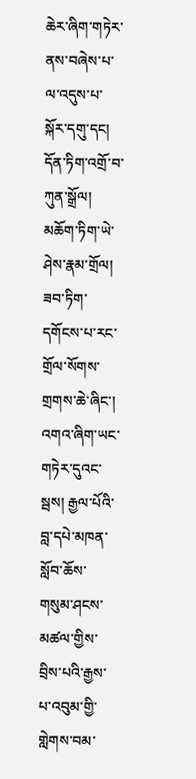ཆེར་ཞིག་གཏེར་ནས་བཞེས་པ་ལ་འདུས་པ་སྐོར་དགུ་དང། དོན་ཏིག་འགྲོ་བ་ཀུན་སྒྲོལ། མཆོག་ཏིག་ཡེ་ཤེས་རྣམ་གྲོལ། ཟབ་ཏིག་དགོངས་པ་རང་གྲོལ་སོགས་གྲགས་ཆེ་ཞིང་། འགའ་ཞིག་ཡང་གཏེར་དུའང་སྦས། རྒྱལ་པོའི་བླ་དཔེ་མཁན་སློབ་ཆོས་གསུམ་ཤངས་མཚལ་གྱིས་བྲིས་པའི་རྒྱས་པ་འབུམ་གྱི་གླེགས་བམ་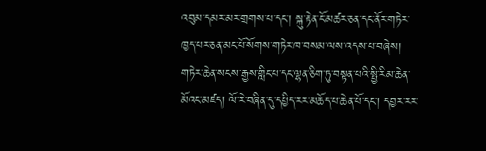འབུམ་དམར་མར་གྲགས་པ་དང་། སྐུ་རྟེན་ངོ་མཚར་ཅན་དང་ནོར་གཏེར་ཁྱད་པར་ཅན་མང་པོ་སོགས་གཏེར་ཁ་བསམ་ལས་འདས་པ་བཞེས། གཏེར་ཆེན་སངས་རྒྱས་གླིང་པ་དང་ལྷན་ཅིག་ཏུ་བསྟན་པའི་སྤྱི་རིམ་ཆེན་མོའང་མཛད། ལོ་རེ་བཞིན་དུ་དཔྱིད་རར་མཆོད་པ་ཆེན་པོ་དང་། དབྱར་རར་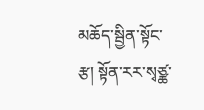མཆོད་སྦྱིན་སྟོང་རྩ། སྟོན་རར་སྭཙྪ་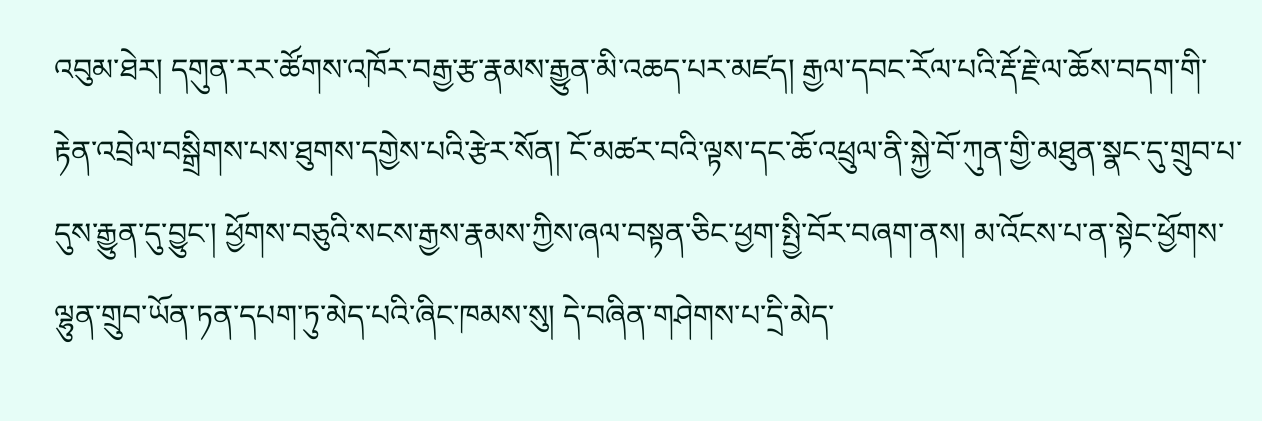འབུམ་ཐེར། དགུན་རར་ཚོགས་འཁོར་བརྒྱ་རྩ་རྣམས་རྒྱུན་མི་འཆད་པར་མཛད། རྒྱལ་དབང་རོལ་པའི་རྡོ་རྗེ་ལ་ཆོས་བདག་གི་རྟེན་འབྲེལ་བསྒྲིགས་པས་ཐུགས་དགྱེས་པའི་རྩེར་སོན། ངོ་མཚར་བའི་ལྟས་དང་ཆོ་འཕྲུལ་ནི་སྐྱེ་བོ་ཀུན་གྱི་མཐུན་སྣང་དུ་གྲུབ་པ་དུས་རྒྱུན་དུ་བྱུང་། ཕྱོགས་བཅུའི་སངས་རྒྱས་རྣམས་ཀྱིས་ཞལ་བསྟན་ཅིང་ཕྱག་སྤྱི་བོར་བཞག་ནས། མ་འོངས་པ་ན་སྟེང་ཕྱོགས་ལྷུན་གྲུབ་ཡོན་ཏན་དཔག་ཏུ་མེད་པའི་ཞིང་ཁམས་སུ། དེ་བཞིན་གཤེགས་པ་དྲི་མེད་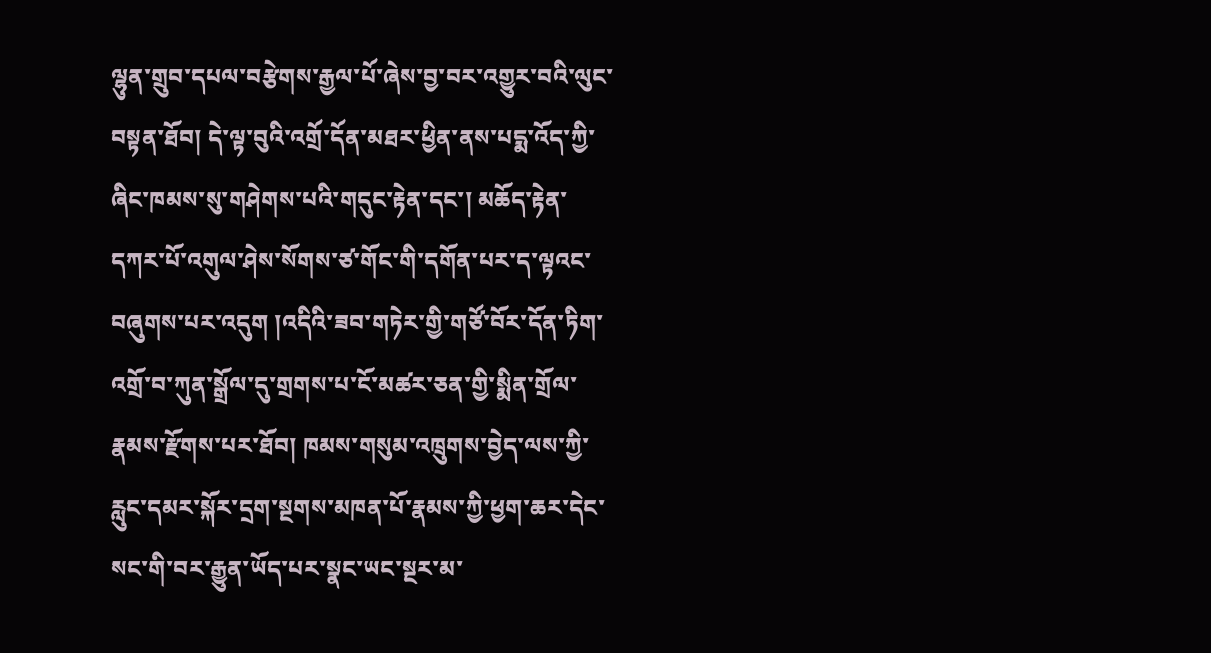ལྷུན་གྲུབ་དཔལ་བརྩེགས་རྒྱལ་པོ་ཞེས་བྱ་བར་འགྱུར་བའི་ལུང་བསྟན་ཐོབ། དེ་ལྟ་བུའི་འགྲོ་དོན་མཐར་ཕྱིན་ནས་པདྨ་འོད་ཀྱི་ཞིང་ཁམས་སུ་གཤེགས་པའི་གདུང་རྟེན་དང་། མཆོད་རྟེན་དཀར་པོ་འགུལ་ཤེས་སོགས་ཙ་གོང་གི་དགོན་པར་ད་ལྟའང་བཞུགས་པར་འདུག །འདིའི་ཟབ་གཏེར་གྱི་གཙོ་བོར་དོན་ཏིག་འགྲོ་བ་ཀུན་སྒྲོལ་དུ་གྲགས་པ་ངོ་མཚར་ཅན་གྱི་སྨིན་གྲོལ་རྣམས་རྫོགས་པར་ཐོབ། ཁམས་གསུམ་འཁྲུགས་བྱེད་ལས་ཀྱི་རླུང་དམར་སྐོར་དྲག་སྔགས་མཁན་པོ་རྣམས་ཀྱི་ཕྱག་ཆར་དེང་སང་གི་བར་རྒྱུན་ཡོད་པར་སྣང་ཡང་སྔར་མ་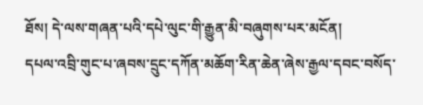ཐོས། དེ་ལས་གཞན་པའི་དཔེ་ལུང་གི་རྒྱུན་མི་བཞུགས་པར་མངོན།
དཔལ་འབྲི་གུང་པ་ཞབས་དྲུང་དཀོན་མཆོག་རིན་ཆེན་ཞེས་རྒྱལ་དབང་བསོད་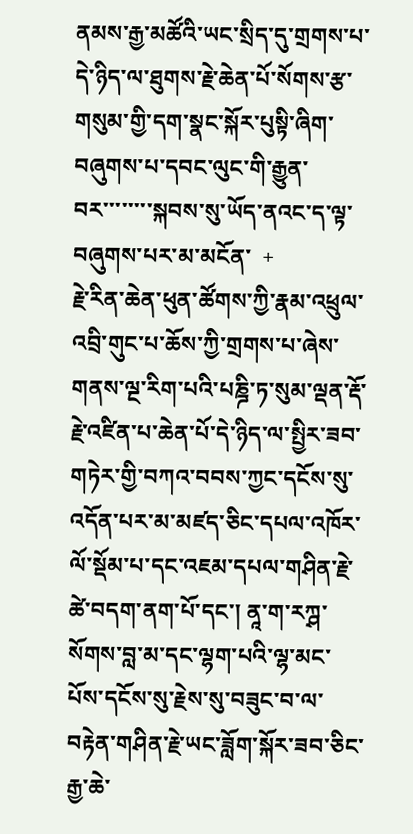ནམས་རྒྱ་མཚོའི་ཡང་སྲིད་དུ་གྲགས་པ་དེ་ཉིད་ལ་ཐུགས་རྗེ་ཆེན་པོ་སོགས་རྩ་གསུམ་གྱི་དག་སྣང་སྐོར་པུསྟི་ཞིག་བཞུགས་པ་དབང་ལུང་གི་རྒྱུན་བར་་་་་་་་སྐབས་སུ་ཡོད་ནའང་ད་ལྟ་བཞུགས་པར་མ་མངོན་  +
རྗེ་རིན་ཆེན་ཕུན་ཚོགས་ཀྱི་རྣམ་འཕྲུལ་འབྲི་གུང་པ་ཆོས་ཀྱི་གྲགས་པ་ཞེས་གནས་ལྔ་རིག་པའི་པཎྜི་ཏ་སུམ་ལྡན་རྡོ་རྗེ་འཛིན་པ་ཆེན་པོ་དེ་ཉིད་ལ་སྤྱིར་ཟབ་གཏེར་གྱི་བཀའ་བབས་ཀྱང་དངོས་སུ་འདོན་པར་མ་མཛད་ཅིང་དཔལ་འཁོར་ལོ་སྡོམ་པ་དང་འཇམ་དཔལ་གཤིན་རྗེ་ཚེ་བདག་ནག་པོ་དང་། ནཱ་ག་རཀྴ་སོགས་བླ་མ་དང་ལྷག་པའི་ལྷ་མང་པོས་དངོས་སུ་རྗེས་སུ་བཟུང་བ་ལ་བརྟེན་གཤིན་རྗེ་ཡང་ཟློག་སྐོར་ཟབ་ཅིང་རྒྱ་ཆེ་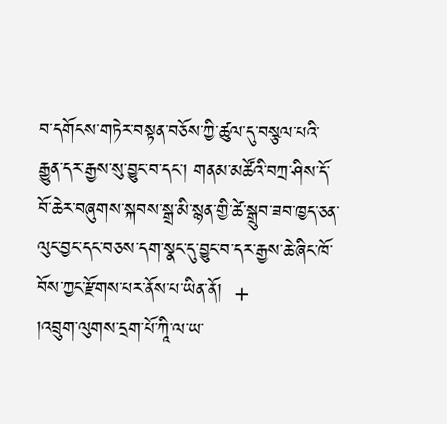བ་དགོངས་གཏེར་བསྟན་བཅོས་ཀྱི་ཚུལ་དུ་བསྩལ་པའི་རྒྱུན་དར་རྒྱས་སུ་བྱུང་བ་དང་། གནམ་མཚོའི་བཀྲ་ཤིས་དོ་བོ་ཆེར་བཞུགས་སྐབས་སྒྲ་མི་སྙན་གྱི་ཚེ་སྒྲུབ་ཟབ་ཁྱད་ཅན་ལུང་བྱང་དང་བཅས་དག་སྣང་དུ་བྱུང་བ་དར་རྒྱས་ཆེ་ཞིང་ཁོ་བོས་ཀྱང་རྫོགས་པར་ནོས་པ་ཡིན་ནོ།  +
།འབྲུག་ལུགས་དྲག་པོ་ཀཱི་ལ་ཡ་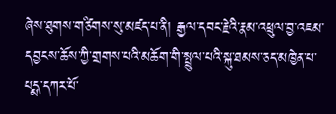ཞེས་ཐུགས་གཙིགས་སུ་མཛད་པ་ནི། རྒྱལ་དབང་རྗེའི་རྣམ་འཕྲུལ་བྱ་འཇམ་དབྱངས་ཆོས་ཀྱི་གྲགས་པའི་མཆོག་གི་སྤྲུལ་པའི་སྐུ་ཐམས་ཅད་མཁྱེན་པ་པདྨ་དཀར་པོ་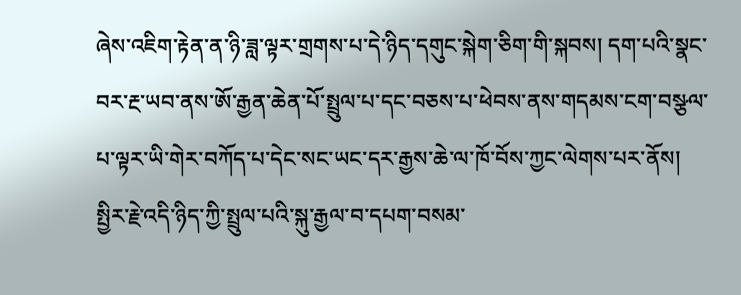ཞེས་འཇིག་རྟེན་ན་ཉི་ཟླ་ལྟར་གྲགས་པ་དེ་ཉིད་དགུང་སྐེག་ཅིག་གི་སྐབས། དག་པའི་སྣང་བར་རྔ་ཡབ་ནས་ཨོ་རྒྱན་ཆེན་པོ་སྤྲུལ་པ་དང་བཅས་པ་ཕེབས་ནས་གདམས་ངག་བསྩལ་པ་ལྟར་ཡི་གེར་བཀོད་པ་དེང་སང་ཡང་དར་རྒྱས་ཆེ་ལ་ཁོ་བོས་ཀྱང་ལེགས་པར་ནོས། སྤྱིར་རྗེ་འདི་ཉིད་ཀྱི་སྤྲུལ་པའི་སྐུ་རྒྱལ་བ་དཔག་བསམ་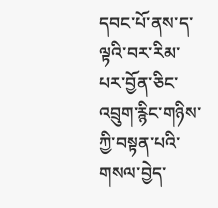དབང་པོ་ནས་ད་ལྟའི་བར་རིམ་པར་བྱོན་ཅིང་འབྲུག་རྙིང་གཉིས་ཀྱི་བསྟན་པའི་གསལ་བྱེད་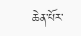ཆེན་པོར་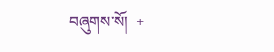བཞུགས་སོ།  +